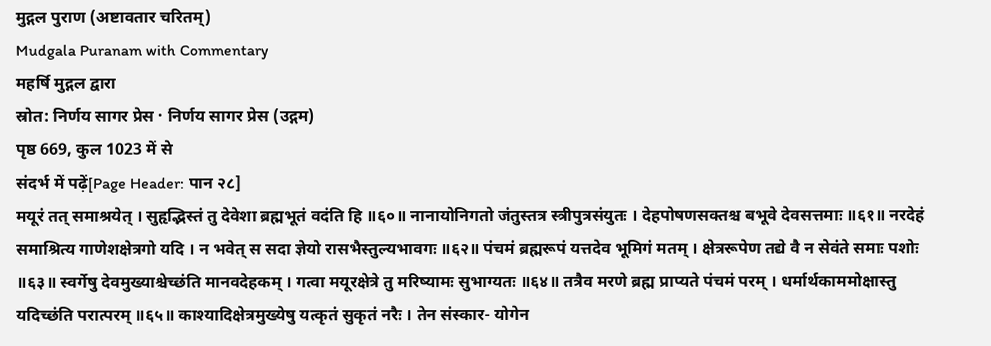मुद्गल पुराण (अष्टावतार चरितम्)
Mudgala Puranam with Commentary
महर्षि मुद्गल द्वारा
स्रोत: निर्णय सागर प्रेस · निर्णय सागर प्रेस (उद्गम)
पृष्ठ 669, कुल 1023 में से
संदर्भ में पढ़ें[Page Header: पान २८]
मयूरं तत् समाश्रयेत् । सुहृद्भिस्तं तु देवेशा ब्रह्मभूतं वदंति हि ॥६०॥ नानायोनिगतो जंतुस्तत्र स्त्रीपुत्रसंयुतः । देहपोषणसक्तश्च बभूवे देवसत्तमाः ॥६१॥ नरदेहं समाश्रित्य गाणेशक्षेत्रगो यदि । न भवेत् स सदा ज्ञेयो रासभैस्तुल्यभावगः ॥६२॥ पंचमं ब्रह्मरूपं यत्तदेव भूमिगं मतम् । क्षेत्ररूपेण तद्ये वै न सेवंते समाः पशोः ॥६३॥ स्वर्गेषु देवमुख्याश्चेच्छंति मानवदेहकम् । गत्वा मयूरक्षेत्रे तु मरिष्यामः सुभाग्यतः ॥६४॥ तत्रैव मरणे ब्रह्म प्राप्यते पंचमं परम् । धर्मार्थकाममोक्षास्तु यदिच्छंति परात्परम् ॥६५॥ काश्यादिक्षेत्रमुख्येषु यत्कृतं सुकृतं नरैः । तेन संस्कार- योगेन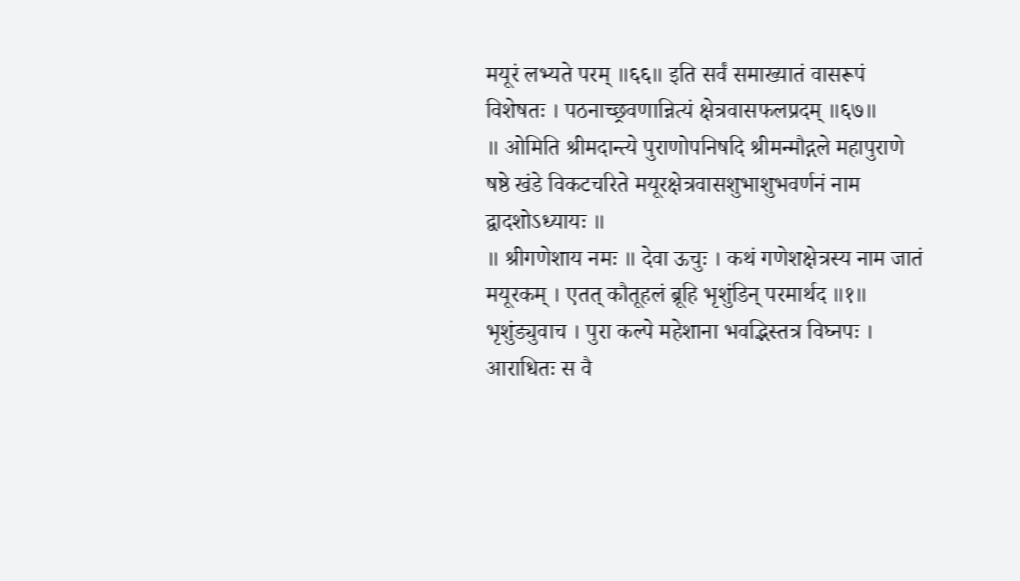मयूरं लभ्यते परम् ॥६६॥ इति सर्वं समाख्यातं वासरूपं विशेषतः । पठनाच्छ्रवणान्नित्यं क्षेत्रवासफलप्रदम् ॥६७॥
॥ ओमिति श्रीमदान्त्ये पुराणोपनिषदि श्रीमन्मौद्गले महापुराणे षष्ठे खंडे विकटचरिते मयूरक्षेत्रवासशुभाशुभवर्णनं नाम द्वादशोऽध्यायः ॥
॥ श्रीगणेशाय नमः ॥ देवा ऊचुः । कथं गणेशक्षेत्रस्य नाम जातं मयूरकम् । एतत् कौतूहलं ब्रूहि भृशुंडिन् परमार्थद ॥१॥ भृशुंड्युवाच । पुरा कल्पे महेशाना भवद्भिस्तत्र विघ्नपः । आराधितः स वै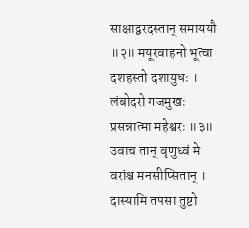साक्षाद्वरदस्तान् समाययौ ॥२॥ मयूरवाहनो भूत्वा दशहस्तो दशायुधः । लंबोदरो गजमुखः प्रसन्नात्मा महेश्वरः ॥३॥ उवाच तान् वृणुध्वं मे वरांश्च मनसीप्सितान् । दास्यामि तपसा तुष्टो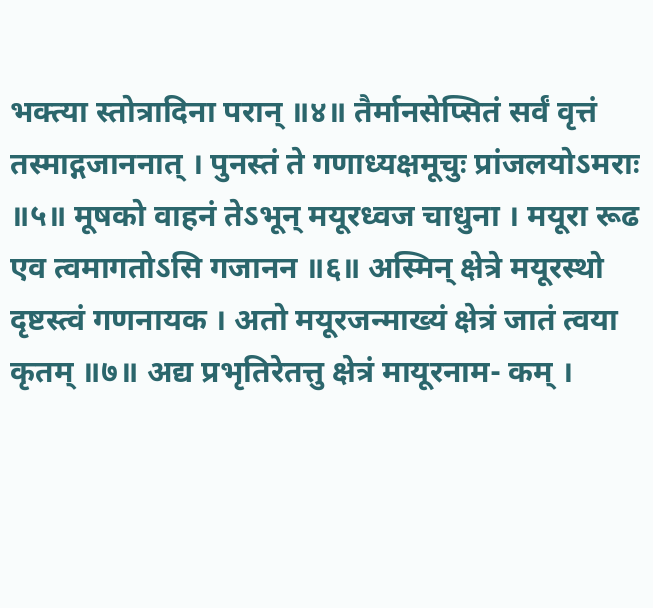भक्त्या स्तोत्रादिना परान् ॥४॥ तैर्मानसेप्सितं सर्वं वृत्तं तस्माद्गजाननात् । पुनस्तं ते गणाध्यक्षमूचुः प्रांजलयोऽमराः ॥५॥ मूषको वाहनं तेऽभून् मयूरध्वज चाधुना । मयूरा रूढ एव त्वमागतोऽसि गजानन ॥६॥ अस्मिन् क्षेत्रे मयूरस्थो दृष्टस्त्वं गणनायक । अतो मयूरजन्माख्यं क्षेत्रं जातं त्वया कृतम् ॥७॥ अद्य प्रभृतिरेतत्तु क्षेत्रं मायूरनाम- कम् ।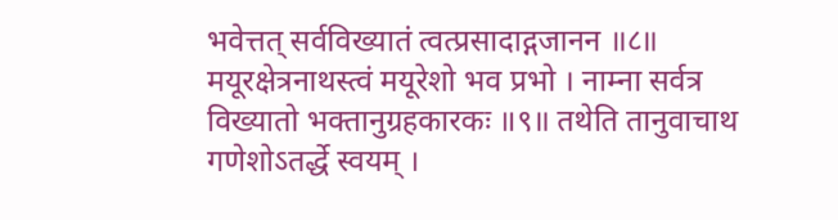भवेत्तत् सर्वविख्यातं त्वत्प्रसादाद्गजानन ॥८॥ मयूरक्षेत्रनाथस्त्वं मयूरेशो भव प्रभो । नाम्ना सर्वत्र विख्यातो भक्तानुग्रहकारकः ॥९॥ तथेति तानुवाचाथ गणेशोऽतर्द्धे स्वयम् ।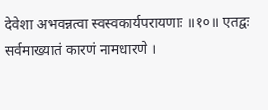देवेशा अभवन्नत्वा स्वस्वकार्यपरायणाः ॥१०॥ एतद्वः सर्वमाख्यातं कारणं नामधारणे ।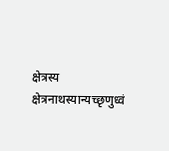क्षेत्रस्य क्षेत्रनाथस्यान्यच्छृणुध्वं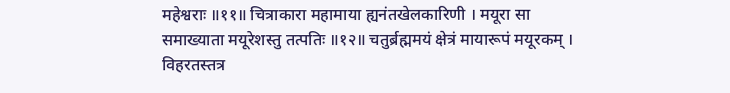महेश्वराः ॥११॥ चित्राकारा महामाया ह्यनंतखेलकारिणी । मयूरा सा समाख्याता मयूरेशस्तु तत्पतिः ॥१२॥ चतुर्ब्रह्ममयं क्षेत्रं मायारूपं मयूरकम् । विहरतस्तत्र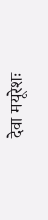देवा मयूरेशः